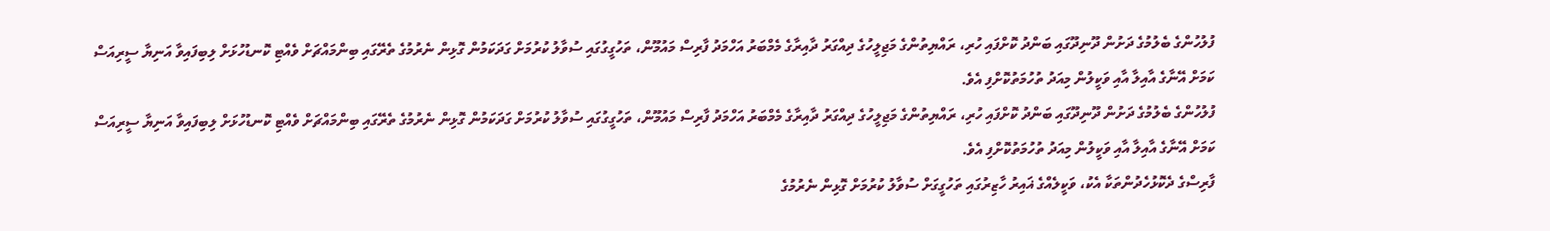ފުލުހުންގެ ބެލުމުގެ ދަށުން ދޫނިދޫގައި ބަންދު ކޮށްފައި ހުރި، ރައްޔިތުންގެ މަޖިލީހުގެ ދިއްގަރު ދާއިރާގެ މެމްބަރު އަހްމަދު ފާރިސް މައުމޫން، ތަހުގީގުގައި ސުވާލު ކުރުމަށް ގަދަކަމުން ގޮޅިން ނެރުމުގެ ތެރޭގައި ބިންމައްޗަށް ވެއްޓި ކޮނޑުހުޅަށް ލިބިފައިވާ އަނިޔާ ސީރިއަސް ކަމަށް އޭނާގެ އާއިލާ އާއި ވަކީލުން މިއަދު ތުހުމަތުކޮށްފި އެވެ.
ފުލުހުންގެ ބެލުމުގެ ދަށުން ދޫނިދޫގައި ބަންދު ކޮށްފައި ހުރި، ރައްޔިތުންގެ މަޖިލީހުގެ ދިއްގަރު ދާއިރާގެ މެމްބަރު އަހްމަދު ފާރިސް މައުމޫން، ތަހުގީގުގައި ސުވާލު ކުރުމަށް ގަދަކަމުން ގޮޅިން ނެރުމުގެ ތެރޭގައި ބިންމައްޗަށް ވެއްޓި ކޮނޑުހުޅަށް ލިބިފައިވާ އަނިޔާ ސީރިއަސް ކަމަށް އޭނާގެ އާއިލާ އާއި ވަކީލުން މިއަދު ތުހުމަތުކޮށްފި އެވެ.
ފާރިސްގެ ދެކޮޅުހެދުންތަކާ އެކު، ވަކީލެއްގެ ޣައިރު ހާޒިރުގައި ތަހުގީގަށް ސުވާލު ކުރުމަށް ގޮޅިން ނެރުމުގެ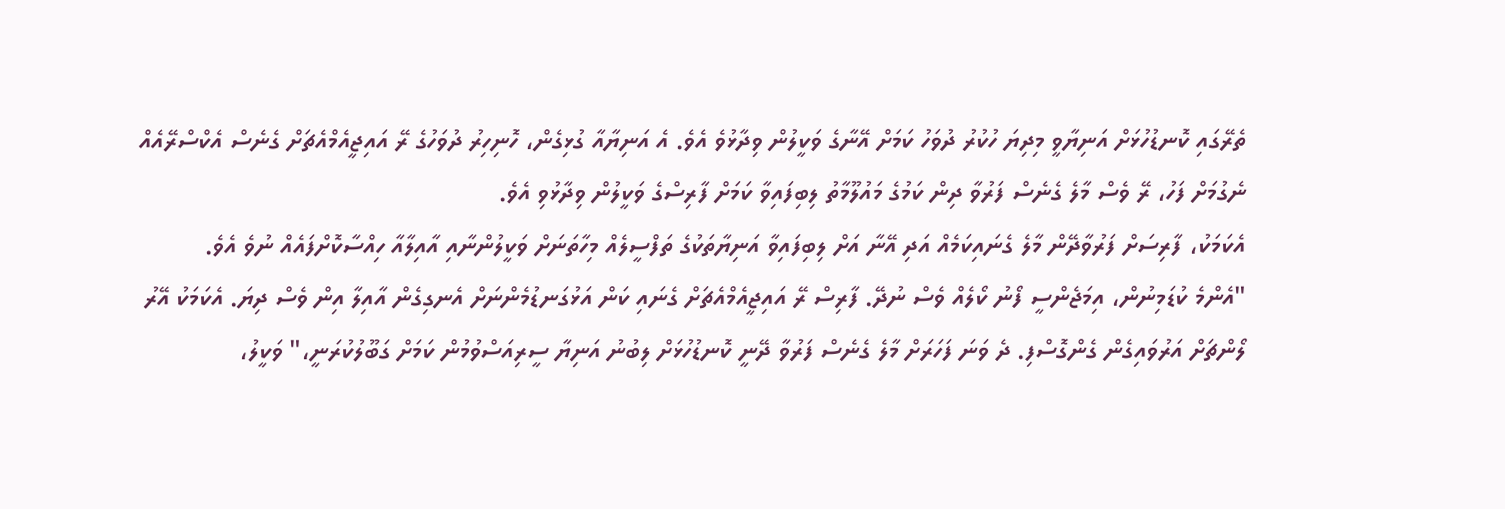ތެރޭގައި ކޮނޑުހުޅަށް އަނިޔާވީ މިދިޔަ ހުކުރު ދުވަހު ކަމަށް އޭނާގެ ވަކީލުން ވިދާޅުވެ އެވެ. އެ އަނިޔާއާ ގުޅިގެން، ހޮނިހިރު ދުވަހުގެ ރޭ އައިޖީއެމްއެޗަށް ގެނެސް އެކްސްރޭއެއް ނެގުމަށް ފަހު، ރޭ ވެސް މާލެ ގެނެސް ފަރުވާ ދިން ކަމުގެ މައުލޫމާތު ލިބިފައިވާ ކަމަށް ފާރިސްގެ ވަކީލުން ވިދާޅުވި އެވެ.
އެކަމަކު، ފާރިސަށް ފަރުވާދޭން މާލެ ގެނައިކަމެއް އަދި އޭނާ އަށް ލިބިފައިވާ އަނިޔާތަކުގެ ތަފްސީލެއް މިހާތަނަށް ވަކީލުންނާއި އާއިލާއާ ހިއްސާކޮށްފައެއް ނުވެ އެވެ.
"އެންމެ ކުޑަމިނުން، އިމަޖެންސީ ފޯނު ކޯލެއް ވެސް ނުދޭ. ފާރިސް ރޭ އައިޖީއެމްއެޗަށް ގެނައި ކަން އަޅުގަނޑުމެންނަށް އެނގިގެން އާއިލާ އިން ވެސް ދިޔަ. އެކަމަކު އޭރު ލޯންޗަށް އަރުވައިގެން ގެންގޮސްފި. ދެ ވަނަ ފަހަރަށް މާލެ ގެނެސް ފަރުވާ ދޭނީ ކޮނޑުހުޅަށް ލިބުނު އަނިޔާ ސީރިއަސްވުމުން ކަމަށް ގަބޫލުކުރަނީ،" ވަކީލު،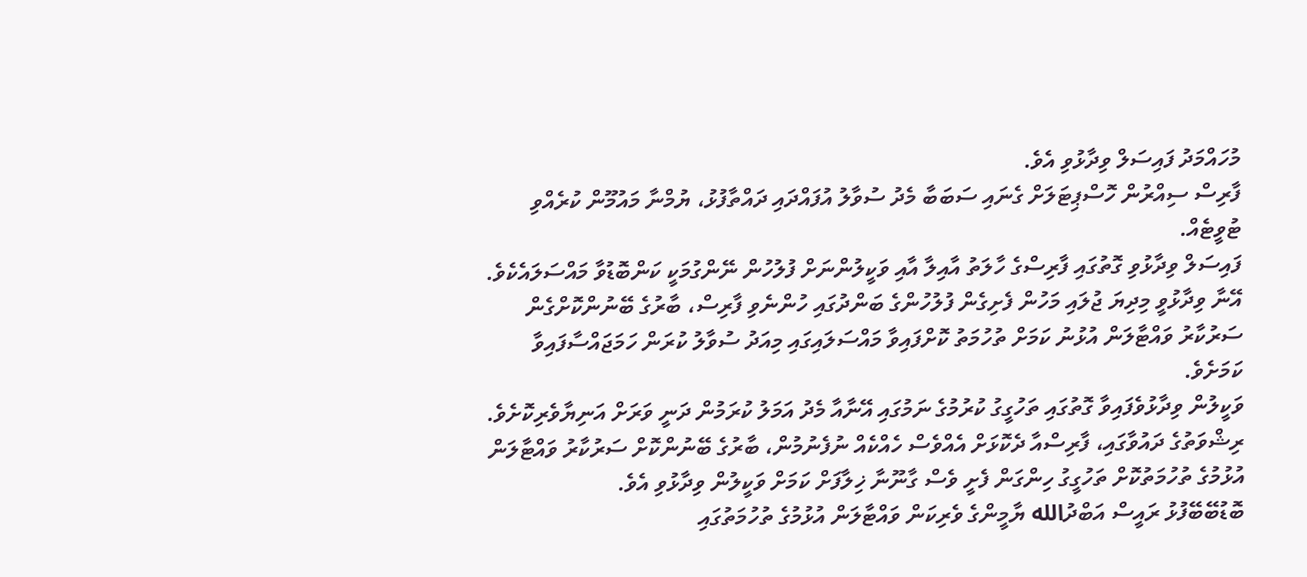މުހައްމަދު ފައިސަލް ވިދާޅުވި އެވެ.
ފާރިސް ސިއްރުން ހޮސްޕިޓަލަށް ގެނައި ސަބަބާ މެދު ސުވާލު އުފައްދައި ދައްތާފުޅު، ޔުމްނާ މައުމޫން ކުރެއްވި ޓުވީޓެއް.
ފައިސަލް ވިދާޅުވި ގޮތުގައި ފާރިސްގެ ހާލަތު އާއިލާ އާއި ވަކީލުންނަށް ފުލުހުން ނޭންގުމަކީ ކަންބޮޑުވާ މައްސަލައެކެވެ.
އޭނާ ވިދާޅުވީ މިދިޔަ ޖުލައި މަހުން ފެށިގެން ފުލުހުންގެ ބަންދުގައި ހުންނެވި ފާރިސް، ބާރުގެ ބޭނުންކޮށްގެން ސަރުކާރު ވައްޓާލަން އުޅުނު ކަމަށް ތުހުމަތު ކޮށްފައިވާ މައްސަލައިގައި މިއަދު ސުވާލު ކުރަން ހަމަޖައްސާފައިވާ ކަމަށެވެ.
ވަކީލުން ވިދާޅުވެފައިވާ ގޮތުގައި ތަހުގީގު ކުރުމުގެ ނަމުގައި އޭނާއާ މެދު އަމަލު ކުރަމުން ދަނީ ވަރަށް އަނިޔާވެރިކޮށެވެ. ރިޝްވަތުގެ ދައުވާގައި، ފާރިސްއާ ދެކޮޅަށް އެއްވެސް ހެއްކެއް ނުފެނުމުން، ބާރުގެ ބޭނުންކޮށް ސަރުކާރު ވައްޓާލަން އުޅުމުގެ ތުހުމަތުކޮށް ތަހުގީގު ހިންގަން ފެށީ ވެސް ގާނޫނާ ޚިލާފަށް ކަމަށް ވަކީލުން ވިދާޅުވި އެވެ.
ބޮޑުބޭބޭފުޅު ރައީސް އަބްދުالله ޔާމީންގެ ވެރިކަން ވައްޓާލަން އުޅުމުގެ ތުހުމަތުގައި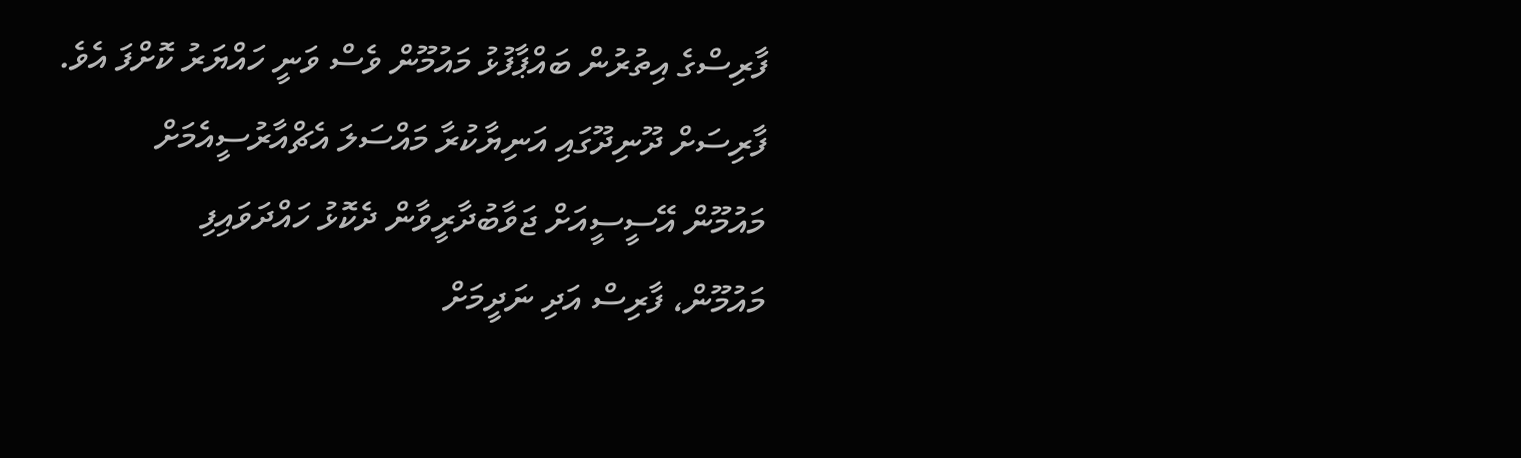ފާރިސްގެ އިތުރުން ބައްޕާފުޅު މައުމޫން ވެސް ވަނީ ހައްޔަރު ކޮށްފަ އެވެ.
ފާރިސަށް ދޫނިދޫގައި އަނިޔާކުރާ މައްސަލަ އެޗްއާރުސީއެމަށް
މައުމޫން އޭސީސީއަށް ޖަވާބުދާރީވާން ދެކޮޅު ހައްދަވައިފި
މައުމޫން، ފާރިސް އަދި ނަދީމަށް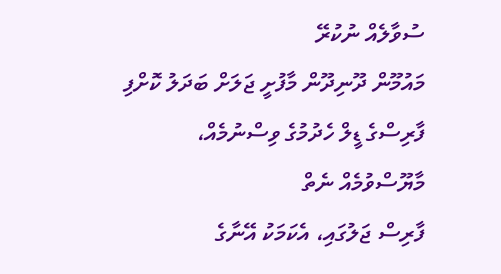ސުވާލެއް ނުކުރޭ
މައުމޫން ދޫނިދޫން މާފުށީ ޖަލަށް ބަދަލު ކޮށްފި
ފާރިސްގެ ޑީލް ހެދުމުގެ ވިސްނުމެއް، މާޔޫސްވުމެއް ނެތް
ފާރިސް ޖަލުގައި، އެކަމަކު އޭނާގެ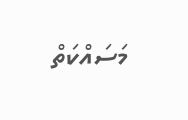މަސައްކަތް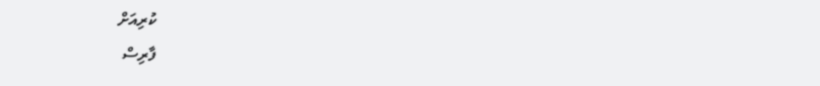ކުރިއަށް
ފާރިސް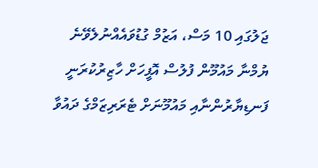ޖަލުގައި 10 މަސް، އަޒުމް ގުޑުވައެއްނުލެވޭނެ
ޔުމްނާ މައުމޫން ފުލުސް އޮފީހަށް ހާޒިރުކުރަނީ
ފަނޑިޔާރުންނާއި މައުމޫނަށް ޓެރަރިޒަމްގެ ދައުވާ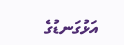އަޅުގަނޑުގެ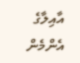އާއިލާގެ އެންމެން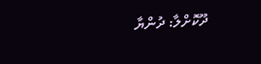ދޫކޮށްލާ: ދުންޔާ